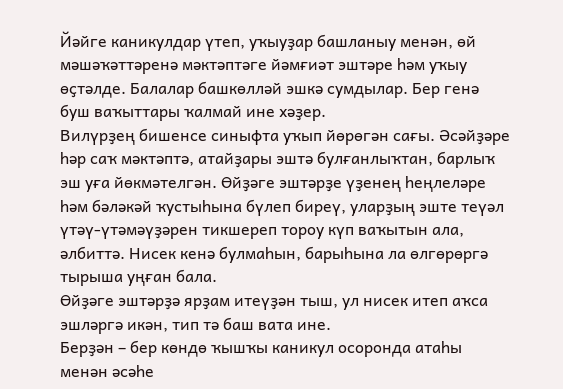Йәйге каникулдар үтеп, уҡыуҙар башланыу менән, өй мәшәҡәттәренә мәктәптәге йәмғиәт эштәре һәм уҡыу өҫтәлде. Балалар башкөлләй эшкә сумдылар. Бер генә буш ваҡыттары ҡалмай ине хәҙер.
Вилүрҙең бишенсе синыфта уҡып йөрөгән сағы. Әсәйҙәре һәр саҡ мәктәптә, атайҙары эштә булғанлыҡтан, барлыҡ эш уға йөкмәтелгән. Өйҙәге эштәрҙе үҙенең һеңлеләре һәм бәләкәй ҡустыһына бүлеп биреү, уларҙың эште теүәл үтәү-үтәмәүҙәрен тикшереп тороу күп ваҡытын ала, әлбиттә. Нисек кенә булмаһын, барыһына ла өлгөрөргә тырыша уңған бала.
Өйҙәге эштәрҙә ярҙам итеүҙән тыш, ул нисек итеп аҡса эшләргә икән, тип тә баш вата ине.
Берҙән – бер көндө ҡышҡы каникул осоронда атаһы менән әсәһе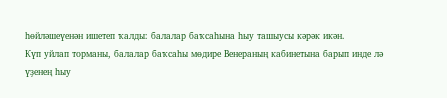һөйләшеүенән ишетеп ҡалды: балалар баҡсаһына һыу ташыусы кәрәк икән.
Күп уйлап торманы, балалар баҡсаһы мөдире Венераның кабинетына барып инде лә үҙенең һыу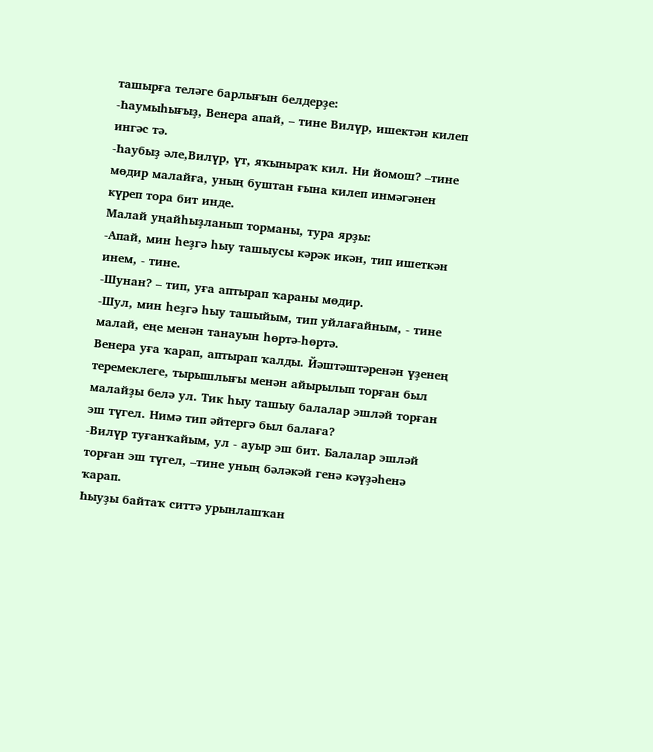ташырға теләге барлығын белдерҙе:
-Һаумыһығыҙ, Венера апай, – тине Вилүр, ишектән килеп ингәс тә.
-Һаубыҙ әле,Вилүр, үт, яҡыныраҡ кил. Ни йомош? –тине мөдир малайға, уның буштан ғына килеп инмәгәнен күреп тора бит инде.
Малай уңайһыҙланып торманы, тура ярҙы:
-Апай, мин һеҙгә һыу ташыусы кәрәк икән, тип ишеткән инем, - тине.
-Шунан? – тип, уға аптырап ҡараны мөдир.
-Шул, мин һеҙгә һыу ташыйым, тип уйлағайным, - тине малай, еңе менән танауын һөртә-һөртә.
Венера уға ҡарап, аптырап ҡалды. Йәштәштәренән үҙенең теремеклеге, тырышлығы менән айырылып торған был малайҙы белә ул. Тик һыу ташыу балалар эшләй торған эш түгел. Нимә тип әйтергә был балаға?
-Вилүр туғанҡайым, ул - ауыр эш бит. Балалар эшләй торған эш түгел, –тине уның бәләкәй генә кәүҙәһенә ҡарап.
Һыуҙы байтаҡ ситтә урынлашҡан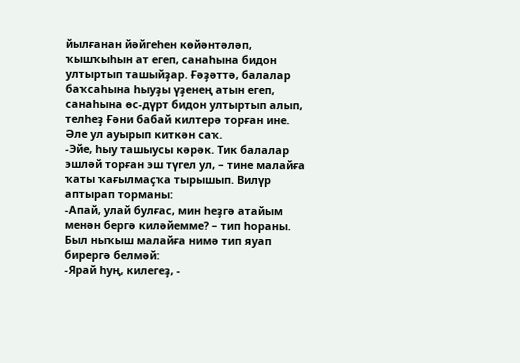йылғанан йәйгеһен көйәнтәләп, ҡышҡыһын ат егеп, санаһына бидон ултыртып ташыйҙар. Ғәҙәттә, балалар баҡсаһына һыуҙы үҙенең атын егеп, санаһына өс-дүрт бидон ултыртып алып, телһеҙ Ғәни бабай килтерә торған ине. Әле ул ауырып киткән саҡ.
-Эйе, һыу ташыусы кәрәк. Тик балалар эшләй торған эш түгел ул, – тине малайға ҡаты ҡағылмаҫҡа тырышып. Вилүр аптырап торманы:
-Апай, улай булғас, мин һеҙгә атайым менән бергә киләйемме? – тип һораны. Был ныҡыш малайға нимә тип яуап бирергә белмәй:
-Ярай һуң, килегеҙ, -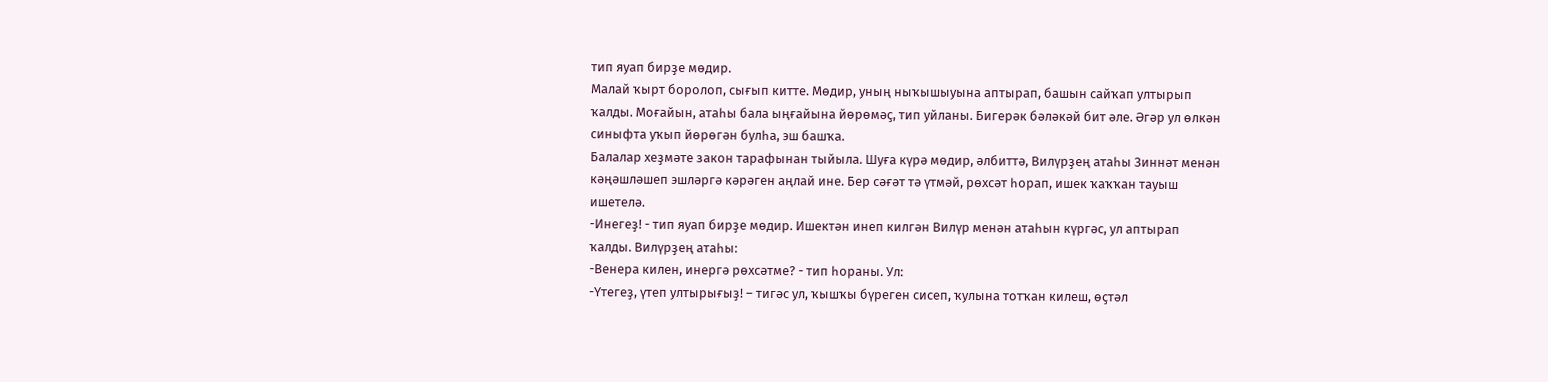тип яуап бирҙе мөдир.
Малай ҡырт боролоп, сығып китте. Мөдир, уның ныҡышыуына аптырап, башын сайҡап ултырып ҡалды. Моғайын, атаһы бала ыңғайына йөрөмәҫ, тип уйланы. Бигерәк бәләкәй бит әле. Әгәр ул өлкән синыфта уҡып йөрөгән булһа, эш башҡа.
Балалар хеҙмәте закон тарафынан тыйыла. Шуға күрә мөдир, әлбиттә, Вилүрҙең атаһы Зиннәт менән кәңәшләшеп эшләргә кәрәген аңлай ине. Бер сәғәт тә үтмәй, рөхсәт һорап, ишек ҡаҡҡан тауыш ишетелә.
-Инегеҙ! - тип яуап бирҙе мөдир. Ишектән инеп килгән Вилүр менән атаһын күргәс, ул аптырап ҡалды. Вилүрҙең атаһы:
-Венера килен, инергә рөхсәтме? - тип һораны. Ул:
-Үтегеҙ, үтеп ултырығыҙ! – тигәс ул, ҡышҡы бүреген сисеп, ҡулына тотҡан килеш, өҫтәл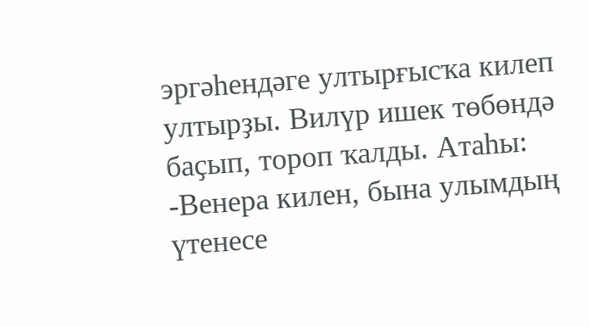эргәһендәге ултырғысҡа килеп ултырҙы. Вилүр ишек төбөндә баҫып, тороп ҡалды. Атаһы:
-Венера килен, бына улымдың үтенесе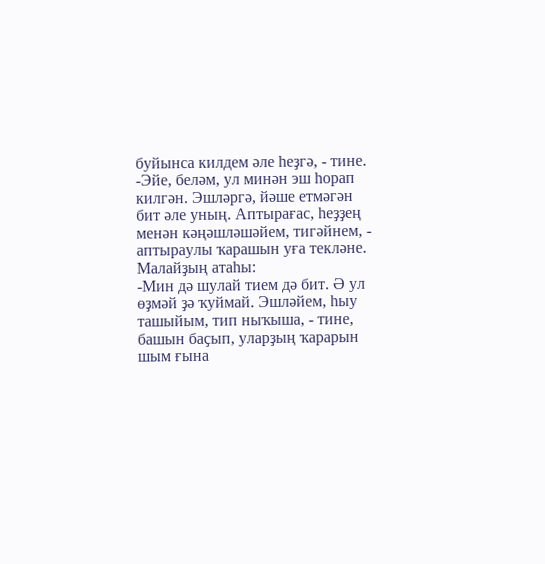буйынса килдем әле һеҙгә, - тине.
-Эйе, беләм, ул минән эш һорап килгән. Эшләргә, йәше етмәгән бит әле уның. Аптырағас, һеҙҙең менән кәңәшләшәйем, тигәйнем, - аптыраулы ҡарашын уға текләне.
Малайҙың атаһы:
-Мин дә шулай тием дә бит. Ә ул өҙмәй ҙә ҡуймай. Эшләйем, һыу ташыйым, тип ныҡыша, - тине, башын баҫып, уларҙың ҡарарын шым ғына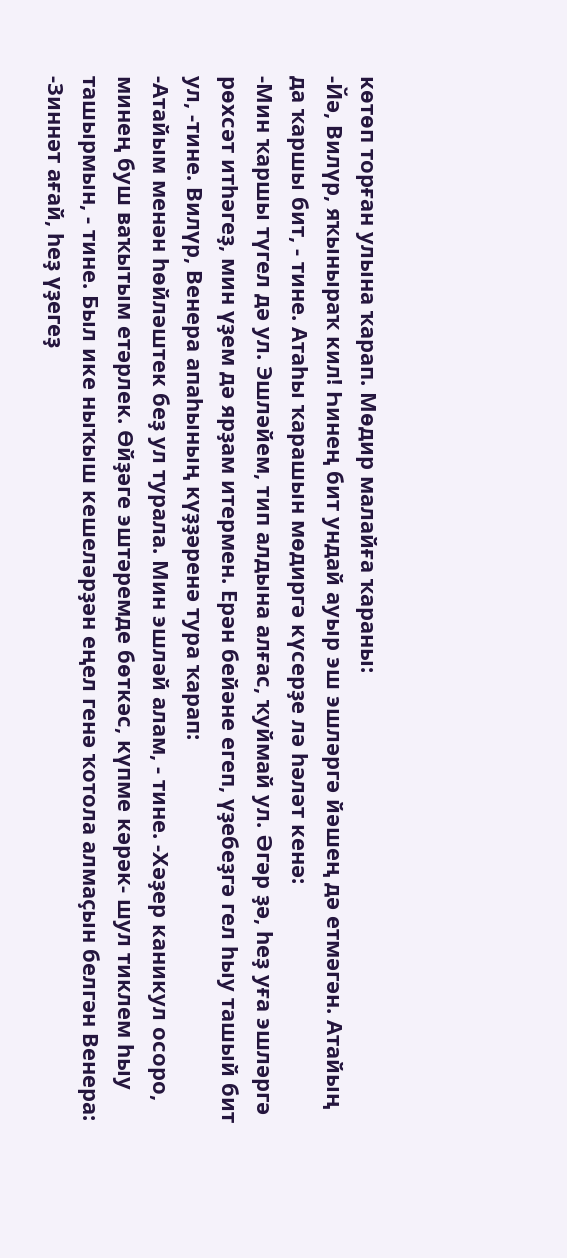көтөп торған улына ҡарап. Мөдир малайға ҡараны:
-Йә, Вилүр, яҡыныраҡ кил! Һинең бит ундай ауыр эш эшләргә йәшең дә етмәгән. Атайың да ҡаршы бит, - тине. Атаһы ҡарашын мөдиргә күсерҙе лә һәләт кенә:
-Мин ҡаршы түгел дә ул. Эшләйем, тип алдына алғас, ҡуймай ул. Әгәр ҙә, һеҙ уға эшләргә рөхсәт итһәгеҙ, мин үҙем дә ярҙам итермен. Ерән бейәне егеп, үҙебеҙгә гел һыу ташый бит ул, -тине. Вилүр, Венера апаһының күҙҙәренә тура ҡарап:
-Атайым менән һөйләштек беҙ ул турала. Мин эшләй алам, - тине. -Хәҙер каникул осоро, минең буш ваҡытым етәрлек. Өйҙәге эштәремде бөткәс, күпме кәрәк- шул тиклем һыу ташырмын, - тине. Был ике ныҡыш кешеләрҙән еңел генә ҡотола алмаҫын белгән Венера:
-Зиннәт ағай, һеҙ үҙегеҙ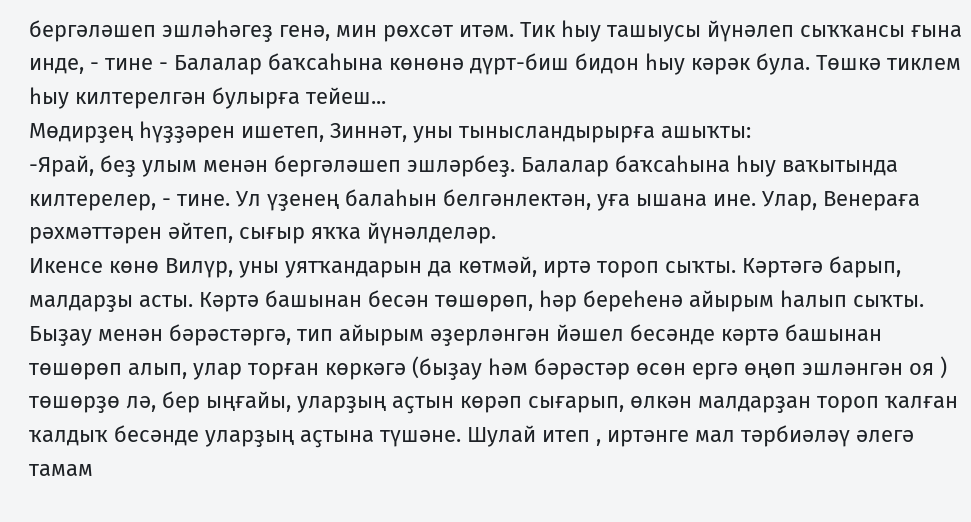бергәләшеп эшләһәгеҙ генә, мин рөхсәт итәм. Тик һыу ташыусы йүнәлеп сыҡҡансы ғына инде, - тине - Балалар баҡсаһына көнөнә дүрт-биш бидон һыу кәрәк була. Төшкә тиклем һыу килтерелгән булырға тейеш...
Мөдирҙең һүҙҙәрен ишетеп, Зиннәт, уны тынысландырырға ашыҡты:
-Ярай, беҙ улым менән бергәләшеп эшләрбеҙ. Балалар баҡсаһына һыу ваҡытында килтерелер, - тине. Ул үҙенең балаһын белгәнлектән, уға ышана ине. Улар, Венераға рәхмәттәрен әйтеп, сығыр яҡҡа йүнәлделәр.
Икенсе көнө Вилүр, уны уятҡандарын да көтмәй, иртә тороп сыҡты. Кәртәгә барып, малдарҙы асты. Кәртә башынан бесән төшөрөп, һәр береһенә айырым һалып сыҡты. Быҙау менән бәрәстәргә, тип айырым әҙерләнгән йәшел бесәнде кәртә башынан төшөрөп алып, улар торған көркәгә (быҙау һәм бәрәстәр өсөн ергә өңөп эшләнгән оя ) төшөрҙө лә, бер ыңғайы, уларҙың аҫтын көрәп сығарып, өлкән малдарҙан тороп ҡалған ҡалдыҡ бесәнде уларҙың аҫтына түшәне. Шулай итеп , иртәнге мал тәрбиәләү әлегә тамам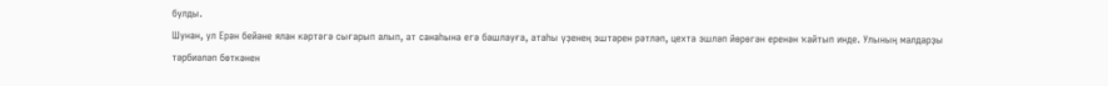булды.
Шунан, ул Ерән бейәне ялан кәртәгә сығарып алып, ат санаһына егә башлауға, атаһы үҙенең эштәрен рәтләп, цехта эшләп йөрөгән еренән ҡайтып инде. Улының малдарҙы тәрбиәләп бөткәнен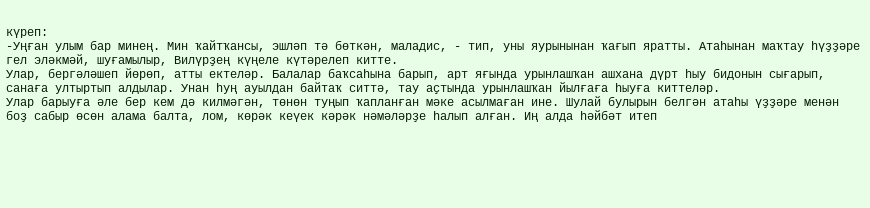күреп:
-Уңған улым бар минең. Мин ҡайтҡансы, эшләп тә бөткән, маладис, - тип, уны яурынынан ҡағып яратты. Атаһынан маҡтау һүҙҙәре гел эләкмәй, шуғамылыр, Вилүрҙең күңеле күтәрелеп китте.
Улар, бергәләшеп йөрөп, атты ектеләр. Балалар баҡсаһына барып, арт яғында урынлашҡан ашхана дүрт һыу бидонын сығарып, санаға ултыртып алдылар. Унан һуң ауылдан байтаҡ ситтә, тау аҫтында урынлашҡан йылғаға һыуға киттеләр.
Улар барыуға әле бер кем дә килмәгән, төнөн туңып ҡапланған мәке асылмаған ине. Шулай булырын белгән атаһы үҙҙәре менән боҙ сабыр өсөн алама балта, лом, көрәк кеүек кәрәк нәмәләрҙе һалып алған. Иң алда һәйбәт итеп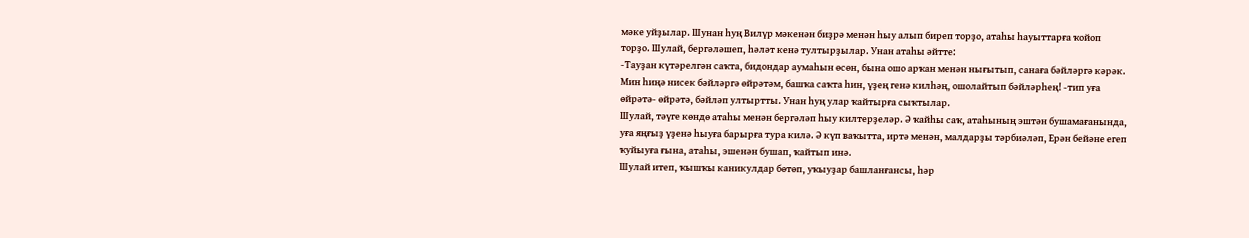мәке уйҙылар. Шунан һуң Вилүр мәкенән биҙрә менән һыу алып биреп торҙо, атаһы һауыттарға ҡойоп торҙо. Шулай, бергәләшеп, һәләт кенә тултырҙылар. Унан атаһы әйтте:
-Тауҙан күтәрелгән саҡта, бидондар аумаһын өсөн, бына ошо арҡан менән нығытып, санаға бәйләргә кәрәк. Мин һиңә нисек бәйләргә өйрәтәм, башҡа саҡта һин, үҙең генә килһәң, ошолайтып бәйләрһең! -тип уға өйрәтә- өйрәтә, бәйләп ултыртты. Унан һуң улар ҡайтырға сыҡтылар.
Шулай, тәүге көндө атаһы менән бергәләп һыу килтерҙеләр. Ә ҡайһы саҡ, атаһының эштән бушамағанында, уға яңғыҙ үҙенә һыуға барырға тура килә. Ә күп ваҡытта, иртә менән, малдарҙы тәрбиәләп, Ерән бейәне егеп ҡуйыуға ғына, атаһы, эшенән бушап, ҡайтып инә.
Шулай итеп, ҡышҡы каникулдар бөтөп, уҡыуҙар башланғансы, һәр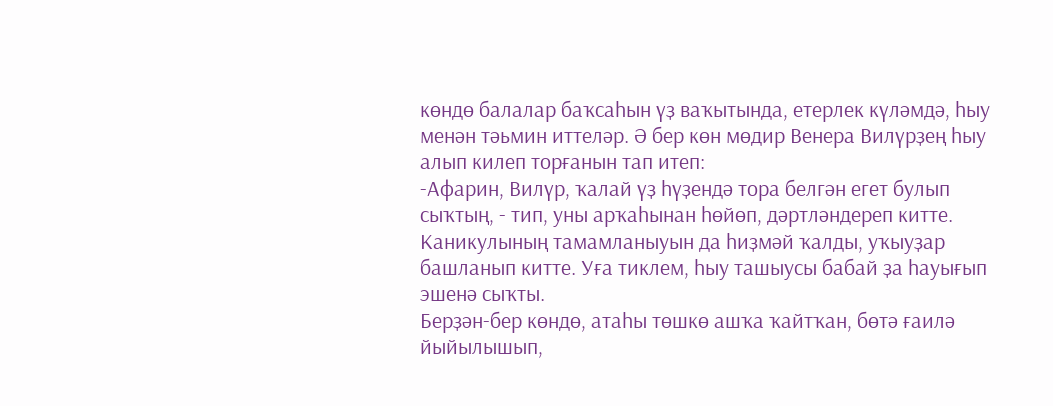көндө балалар баҡсаһын үҙ ваҡытында, етерлек күләмдә, һыу менән тәьмин иттеләр. Ә бер көн мөдир Венера Вилүрҙең һыу алып килеп торғанын тап итеп:
-Афарин, Вилүр, ҡалай үҙ һүҙендә тора белгән егет булып сыҡтың, - тип, уны арҡаһынан һөйөп, дәртләндереп китте.
Каникулының тамамланыуын да һиҙмәй ҡалды, уҡыуҙар башланып китте. Уға тиклем, һыу ташыусы бабай ҙа һауығып эшенә сыҡты.
Берҙән-бер көндө, атаһы төшкө ашҡа ҡайтҡан, бөтә ғаилә йыйылышып,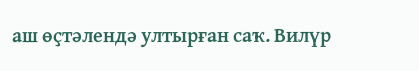аш өҫтәлендә ултырған саҡ. Вилүр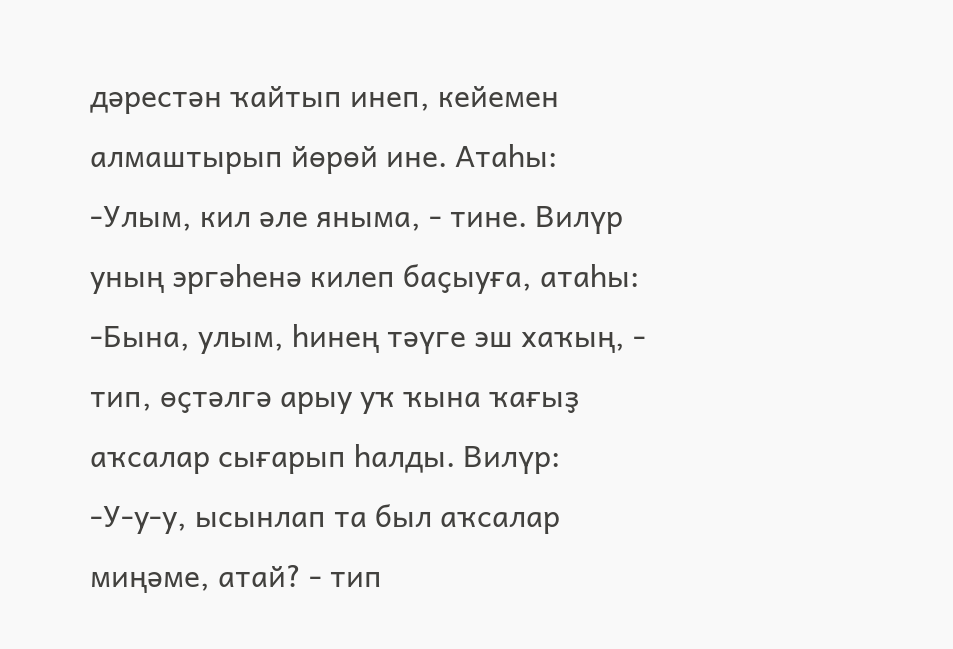дәрестән ҡайтып инеп, кейемен алмаштырып йөрөй ине. Атаһы:
-Улым, кил әле яныма, - тине. Вилүр уның эргәһенә килеп баҫыуға, атаһы:
-Бына, улым, һинең тәүге эш хаҡың, - тип, өҫтәлгә арыу уҡ ҡына ҡағыҙ аҡсалар сығарып һалды. Вилүр:
-У-у-у, ысынлап та был аҡсалар миңәме, атай? - тип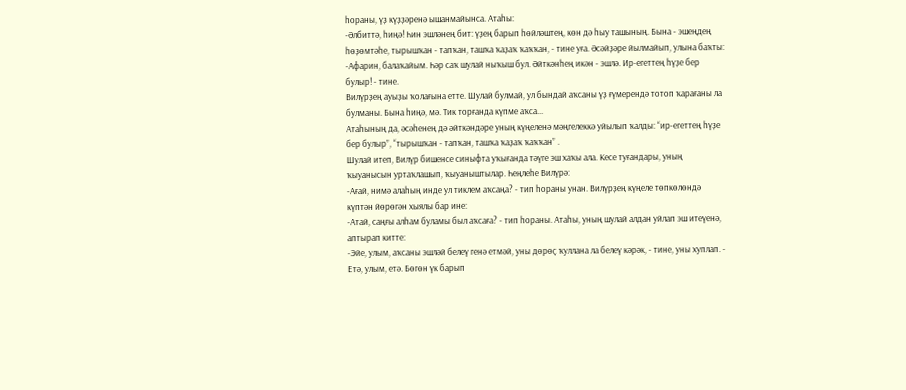һораны, үҙ күҙҙәренә ышанмайынса. Атаһы:
-Әлбиттә, һиңә! Һин эшләнең бит: үҙең барып һөйләштең, көн дә һыу ташының. Бына - эшеңдең һөҙөмтәһе, тырышҡан - тапҡан, ташҡа ҡаҙаҡ ҡаҡҡан, - тине уға. Әсәйҙәре йылмайып, улына баҡты:
-Афарин, балаҡайым. Һәр саҡ шулай ныҡыш бул. Әйткәнһең икән - эшлә. Ир-егеттең һүҙе бер булыр! - тине.
Вилүрҙең ауыҙы ҡолағына етте. Шулай булмай, ул бындай аҡсаны үҙ ғүмерендә тотоп ҡарағаны ла булманы. Бына һиңә, мә. Тик торғанда күпме аҡса...
Атаһының да, әсәһенең дә әйткәндәре уның күңеленә мәңгелеккә уйылып ҡалды: “ир-егеттең һүҙе бер булыр”, “тырышҡан - тапҡан, ташҡа ҡаҙаҡ ҡаҡҡан” .
Шулай итеп, Вилүр бишенсе синыфта уҡығанда тәүге эш хаҡы ала. Кесе туғандары, уның ҡыуанысын уртаҡлашып, ҡыуаныштылар. Һеңлеһе Вилүрә:
-Ағай, нимә алаһың инде ул тиклем аҡсаңа? - тип һораны унан. Вилүрҙең күңеле төпкөлөндә күптән йөрөгән хыялы бар ине:
-Атай, саңғы алһам буламы был аҡсаға? - тип һораны. Атаһы, уның шулай алдан уйлап эш итеүенә, аптырап китте:
-Эйе, улым, аҡсаны эшләй белеү генә етмәй, уны дөрөҫ ҡуллана ла белеү кәрәк, - тине, уны хуплап. - Етә, улым, етә. Бөгөн үк барып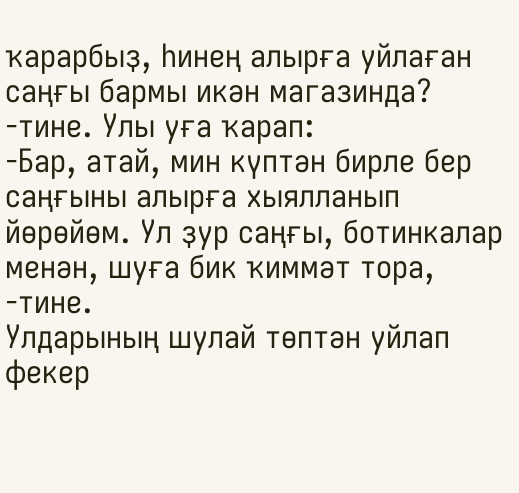ҡарарбыҙ, һинең алырға уйлаған саңғы бармы икән магазинда? -тине. Улы уға ҡарап:
-Бар, атай, мин күптән бирле бер саңғыны алырға хыялланып йөрөйөм. Ул ҙур саңғы, ботинкалар менән, шуға бик ҡиммәт тора, -тине.
Улдарының шулай төптән уйлап фекер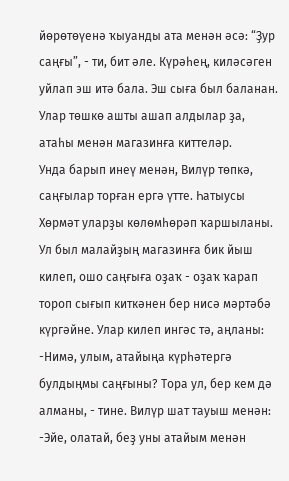йөрөтөүенә ҡыуанды ата менән әсә: “Ҙур саңғы”, - ти, бит әле. Күрәһең, киләсәген уйлап эш итә бала. Эш сыға был баланан. Улар төшкө ашты ашап алдылар ҙа, атаһы менән магазинға киттеләр.
Унда барып инеү менән, Вилүр төпкә, саңғылар торған ергә үтте. Һатыусы Хөрмәт уларҙы көлөмһөрәп ҡаршыланы. Ул был малайҙың магазинға бик йыш килеп, ошо саңғыға оҙаҡ - оҙаҡ ҡарап тороп сығып киткәнен бер нисә мәртәбә күргәйне. Улар килеп ингәс тә, аңланы:
-Нимә, улым, атайыңа күрһәтергә булдыңмы саңғыны? Тора ул, бер кем дә алманы, - тине. Вилүр шат тауыш менән:
-Эйе, олатай, беҙ уны атайым менән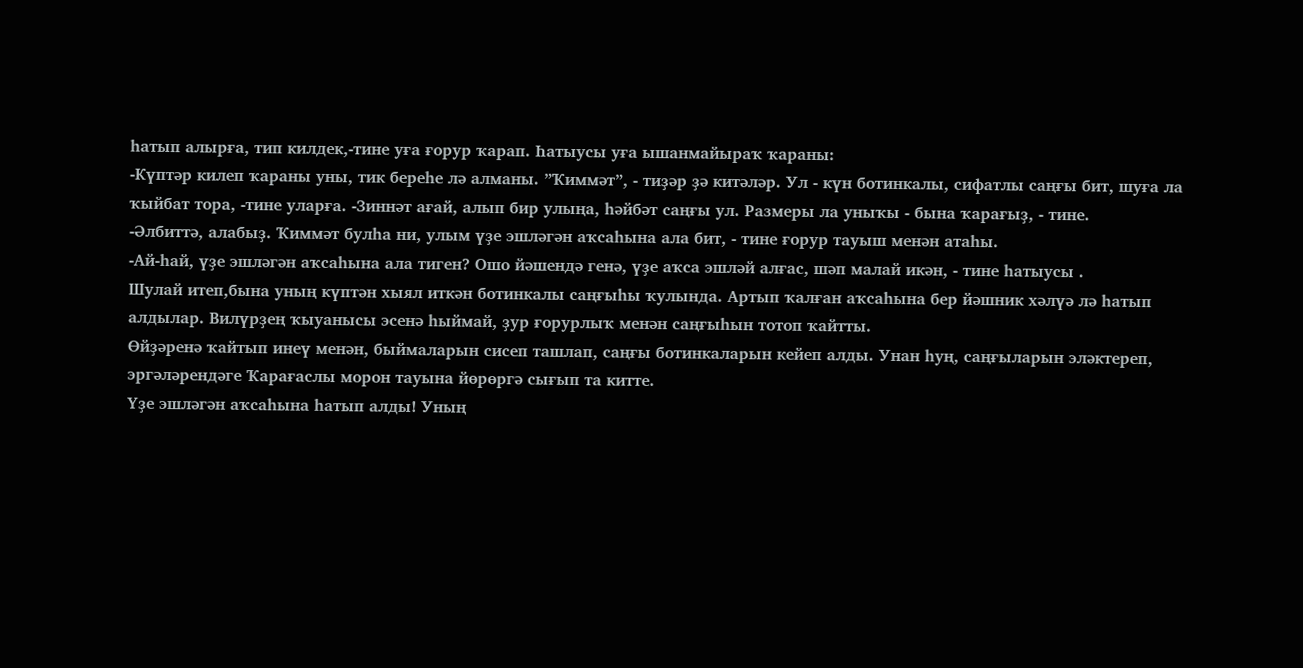һатып алырға, тип килдек,-тине уға ғорур ҡарап. Һатыусы уға ышанмайыраҡ ҡараны:
-Күптәр килеп ҡараны уны, тик береһе лә алманы. ”Ҡиммәт”, - тиҙәр ҙә китәләр. Ул - күн ботинкалы, сифатлы саңғы бит, шуға ла ҡыйбат тора, -тине уларға. -Зиннәт ағай, алып бир улыңа, һәйбәт саңғы ул. Размеры ла уныҡы - бына ҡарағыҙ, - тине.
-Әлбиттә, алабыҙ. Ҡиммәт булһа ни, улым үҙе эшләгән аҡсаһына ала бит, - тине ғорур тауыш менән атаһы.
-Ай-һай, үҙе эшләгән аҡсаһына ала тиген? Ошо йәшендә генә, үҙе аҡса эшләй алғас, шәп малай икән, - тине һатыусы .
Шулай итеп,бына уның күптән хыял иткән ботинкалы саңғыһы ҡулында. Артып ҡалған аҡсаһына бер йәшник хәлүә лә һатып алдылар. Вилүрҙең ҡыуанысы эсенә һыймай, ҙур ғорурлыҡ менән саңғыһын тотоп ҡайтты.
Өйҙәренә ҡайтып инеү менән, быймаларын сисеп ташлап, саңғы ботинкаларын кейеп алды. Унан һуң, саңғыларын эләктереп, эргәләрендәге Ҡарағаслы морон тауына йөрөргә сығып та китте.
Үҙе эшләгән аҡсаһына һатып алды! Уның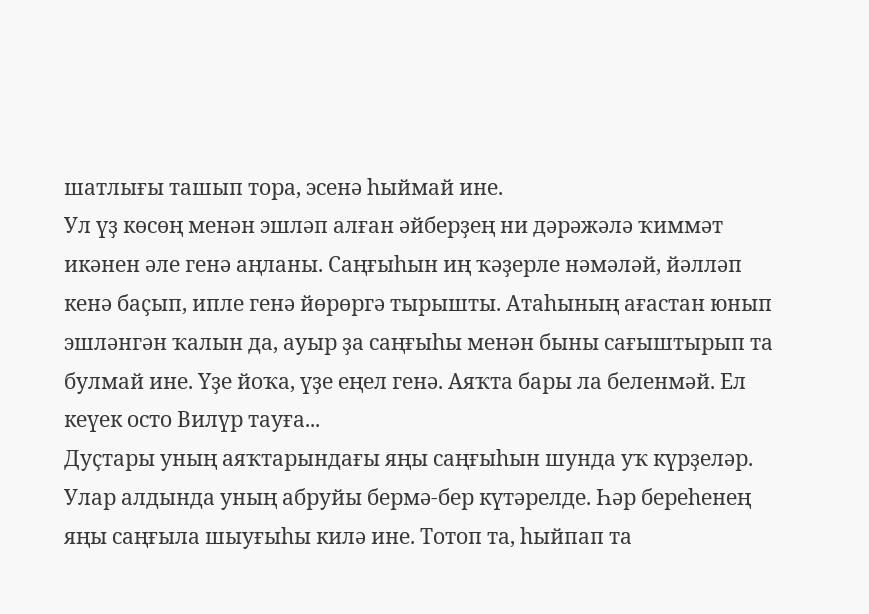шатлығы ташып тора, эсенә һыймай ине.
Ул үҙ көсөң менән эшләп алған әйберҙең ни дәрәжәлә ҡиммәт икәнен әле генә аңланы. Саңғыһын иң ҡәҙерле нәмәләй, йәлләп кенә баҫып, ипле генә йөрөргә тырышты. Атаһының ағастан юнып эшләнгән ҡалын да, ауыр ҙа саңғыһы менән быны сағыштырып та булмай ине. Үҙе йоҡа, үҙе еңел генә. Аяҡта бары ла беленмәй. Ел кеүек осто Вилүр тауға...
Дуҫтары уның аяҡтарындағы яңы саңғыһын шунда уҡ күрҙеләр. Улар алдында уның абруйы бермә-бер күтәрелде. Һәр береһенең яңы саңғыла шыуғыһы килә ине. Тотоп та, һыйпап та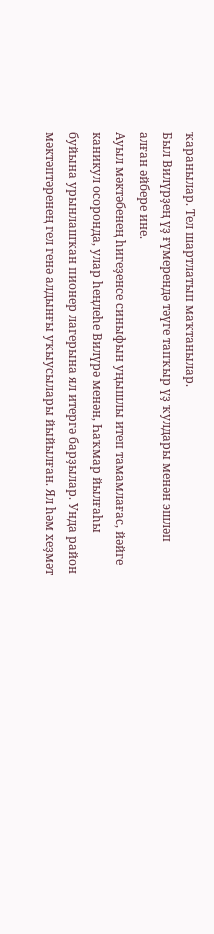ҡаранылар. Тел шартлатып маҡтанылар.
Был Вилүрҙең үҙ ғүмерендә тәүге тапҡыр үҙ ҡулдары менән эшләп алған әйбере ине.
Ауыл мәктәбенең һигеҙенсе синыфын уңышлы итеп тамамлағас, йәйге каникул осоронда, улар һеңлеһе Вилүрә менән, Һаҡмар йылғаһы буйына урынлашҡан пионер лагерына ял итергә барҙылар. Унда район мәктәптәренең гел генә алдынғы уҡыусылары йыйылған. Ял һәм хеҙмәт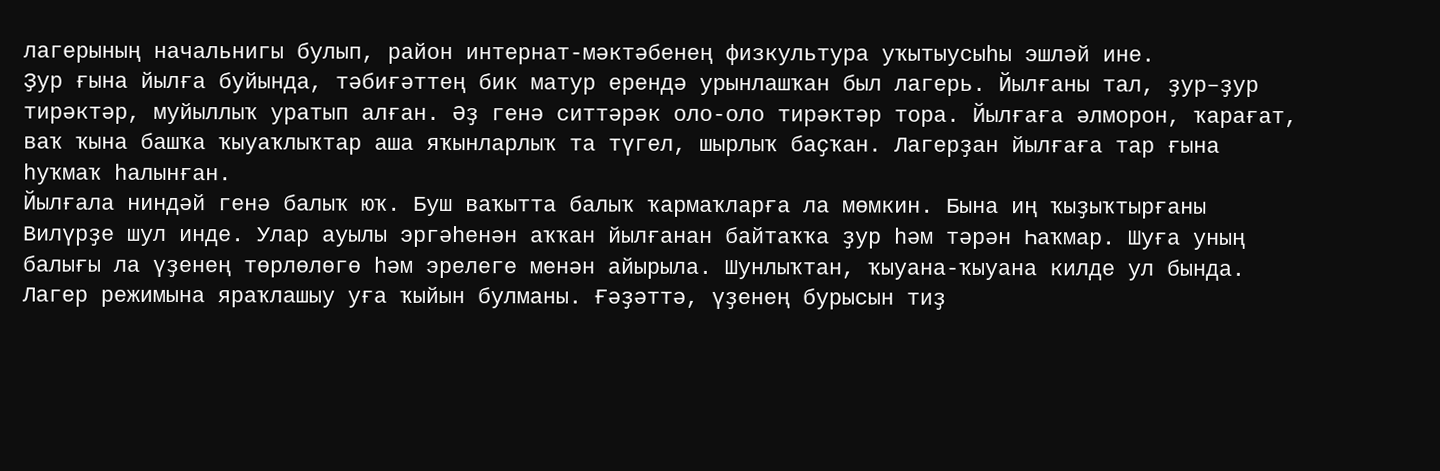лагерының начальнигы булып, район интернат-мәктәбенең физкультура уҡытыусыһы эшләй ине.
Ҙур ғына йылға буйында, тәбиғәттең бик матур ерендә урынлашҡан был лагерь. Йылғаны тал, ҙур–ҙур тирәктәр, муйыллыҡ уратып алған. Әҙ генә ситтәрәк оло-оло тирәктәр тора. Йылғаға әлморон, ҡарағат, ваҡ ҡына башҡа ҡыуаҡлыҡтар аша яҡынларлыҡ та түгел, шырлыҡ баҫҡан. Лагерҙан йылғаға тар ғына һуҡмаҡ һалынған.
Йылғала ниндәй генә балыҡ юҡ. Буш ваҡытта балыҡ ҡармаҡларға ла мөмкин. Бына иң ҡыҙыҡтырғаны Вилүрҙе шул инде. Улар ауылы эргәһенән аҡҡан йылғанан байтаҡҡа ҙур һәм тәрән Һаҡмар. Шуға уның балығы ла үҙенең төрлөлөгө һәм эрелеге менән айырыла. Шунлыҡтан, ҡыуана-ҡыуана килде ул бында. Лагер режимына яраҡлашыу уға ҡыйын булманы. Ғәҙәттә, үҙенең бурысын тиҙ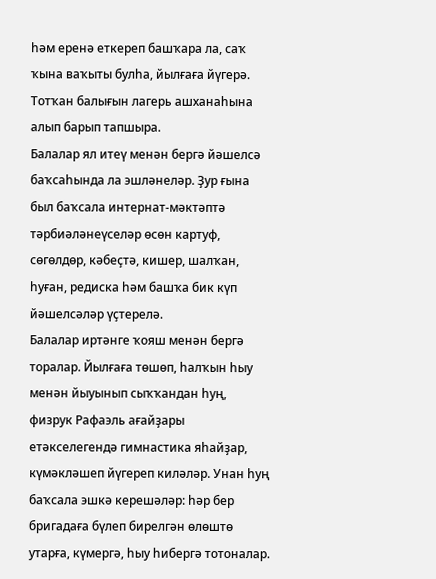һәм еренә еткереп башҡара ла, саҡ ҡына ваҡыты булһа, йылғаға йүгерә. Тотҡан балығын лагерь ашханаһына алып барып тапшыра.
Балалар ял итеү менән бергә йәшелсә баҡсаһында ла эшләнеләр. Ҙур ғына был баҡсала интернат-мәктәптә тәрбиәләнеүселәр өсөн картуф, сөгөлдөр, кәбеҫтә, кишер, шалҡан, һуған, редиска һәм башҡа бик күп йәшелсәләр үҫтерелә.
Балалар иртәнге ҡояш менән бергә торалар. Йылғаға төшөп, һалҡын һыу менән йыуынып сыҡҡандан һуң, физрук Рафаэль ағайҙары етәкселегендә гимнастика яһайҙар, күмәкләшеп йүгереп киләләр. Унан һуң баҡсала эшкә керешәләр: һәр бер бригадаға бүлеп бирелгән өлөштө утарға, күмергә, һыу һибергә тотоналар.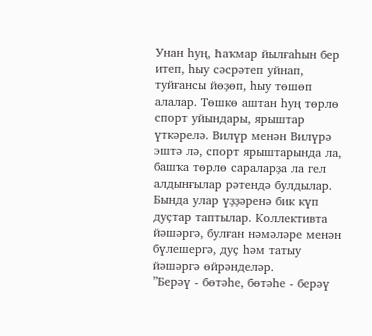Унан һуң, Һаҡмар йылғаһын бер итеп, һыу сәсрәтеп уйнап, туйғансы йөҙөп, һыу төшөп алалар. Төшкө аштан һуң төрлө спорт уйындары, ярыштар үткәрелә. Вилүр менән Вилүрә эштә лә, спорт ярыштарында ла, башҡа төрлө сараларҙа ла гел алдынғылар рәтендә булдылар.
Бында улар үҙҙәренә бик күп дуҫтар таптылар. Коллективта йәшәргә, булған нәмәләре менән бүлешергә, дуҫ һәм татыу йәшәргә өйрәнделәр.
”Берәү - бөтәһе, бөтәһе - берәү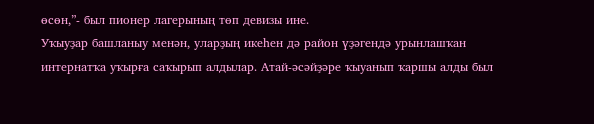өсөн,”- был пионер лагерының төп девизы ине.
Уҡыуҙар башланыу менән, уларҙың икеһен дә район үҙәгендә урынлашҡан интернатҡа уҡырға саҡырып алдылар. Атай-әсәйҙәре ҡыуанып ҡаршы алды был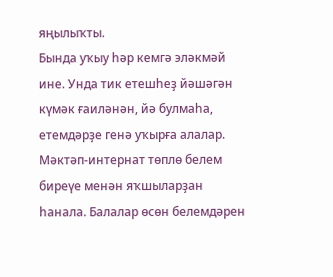яңылыҡты.
Бында уҡыу һәр кемгә эләкмәй ине. Унда тик етешһеҙ йәшәгән күмәк ғаиләнән, йә булмаһа, етемдәрҙе генә уҡырға алалар. Мәктәп-интернат төплө белем биреүе менән яҡшыларҙан һанала. Балалар өсөн белемдәрен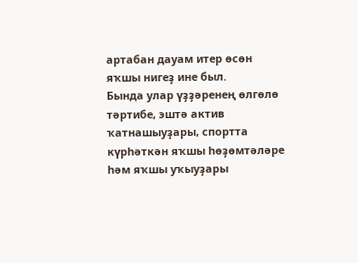артабан дауам итер өсөн яҡшы нигеҙ ине был.
Бында улар үҙҙәренең өлгөлө тәртибе, эштә актив ҡатнашыуҙары, спортта күрһәткән яҡшы һөҙөмтәләре һәм яҡшы уҡыуҙары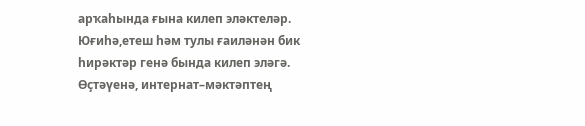арҡаһында ғына килеп эләктеләр. Юғиһә,етеш һәм тулы ғаиләнән бик һирәктәр генә бында килеп эләгә. Өҫтәүенә, интернат–мәктәптең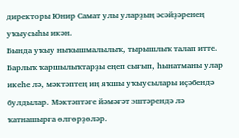директоры Юнир Самат улы уларҙың әсәйҙәренең уҡыусыһы икән.
Бында уҡыу ныҡышмалылыҡ, тырышлыҡ талап итте. Барлыҡ ҡаршылыҡтарҙы еңеп сығып, һынатманы улар икеһе лә, мәктәптең иң яҡшы уҡыусылары иҫәбендә булдылар. Мәктәптәге йәмәғәт эштәрендә лә ҡатнашырға өлгөрҙөләр.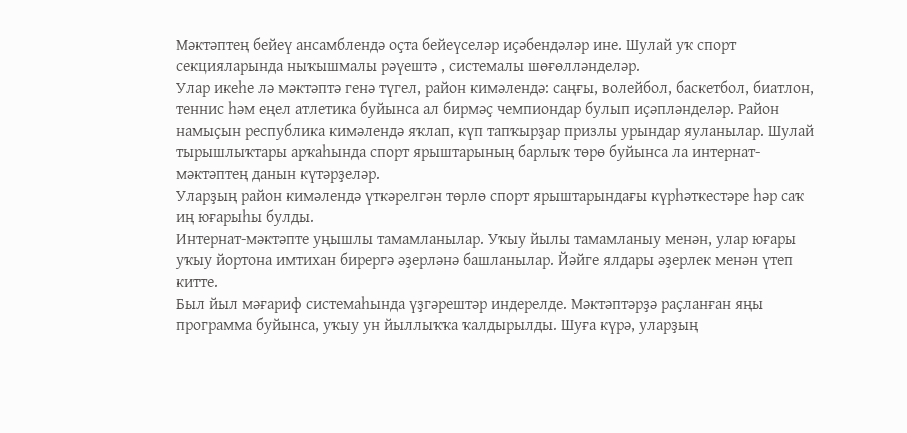Мәктәптең бейеү ансамблендә оҫта бейеүселәр иҫәбендәләр ине. Шулай уҡ спорт секцияларында ныҡышмалы рәүештә , системалы шөғөлләнделәр.
Улар икеһе лә мәктәптә генә түгел, район кимәлендә: саңғы, волейбол, баскетбол, биатлон, теннис һәм еңел атлетика буйынса ал бирмәҫ чемпиондар булып иҫәпләнделәр. Район намыҫын республика кимәлендә яҡлап, күп тапҡырҙар призлы урындар яуланылар. Шулай тырышлыҡтары арҡаһында спорт ярыштарының барлыҡ төрө буйынса ла интернат-мәктәптең данын күтәрҙеләр.
Уларҙың район кимәлендә үткәрелгән төрлө спорт ярыштарындағы күрһәткестәре һәр саҡ иң юғарыһы булды.
Интернат-мәктәпте уңышлы тамамланылар. Уҡыу йылы тамамланыу менән, улар юғары уҡыу йортона имтихан бирергә әҙерләнә башланылар. Йәйге ялдары әҙерлек менән үтеп китте.
Был йыл мәғариф системаһында үҙгәрештәр индерелде. Мәктәптәрҙә раҫланған яңы программа буйынса, уҡыу ун йыллыҡҡа ҡалдырылды. Шуға күрә, уларҙың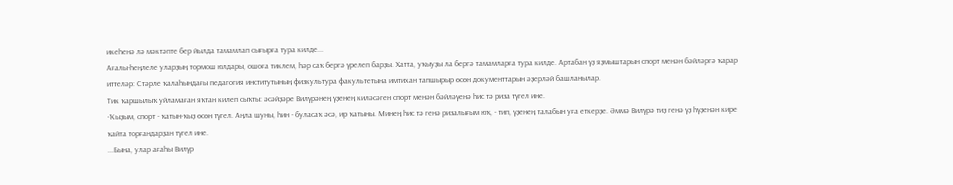икеһенә лә мәктәпте бер йылда тамамлап сығырға тура килде...
Ағалы-һеңлеле уларҙың тормош юлдары, ошоға тиклем, һәр саҡ бергә үрелеп барҙы. Хатта, уҡыуҙы ла бергә тамамларға тура килде. Артабан үҙ яҙмыштарын спорт менән бәйләргә ҡарар иттеләр: Стәрле ҡалаһындағы педагогия институтының физкультура факультетына имтихан тапшырыр өсөн документтарын әҙерләй башланылар.
Тик ҡаршылыҡ уйламаған яҡтан килеп сыҡты: әсәйҙәре Вилүрәнең үҙенең киләсәген спорт менән бәйләүенә һис тә риза түгел ине.
-Ҡыҙым, спорт - ҡатын-ҡыҙ өсөн түгел. Аңла шуны, һин - буласаҡ әсә, ир ҡатыны. Минең һис тә генә ризалығым юҡ, - тип, үҙенең талабын уға еткерҙе. Әммә Вилүрә тиҙ генә үҙ һүҙенән кире ҡайта торғандарҙан түгел ине.
...Бына, улар ағаһы Вилүр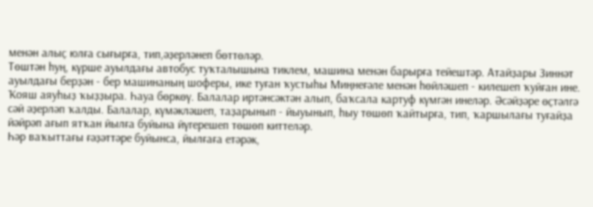менән алыҫ юлға сығырға, тип,әҙерләнеп бөттөләр.
Төштән һуң, күрше ауылдағы автобус туҡталышына тиклем, машина менән барырға тейештәр. Атайҙары Зиннәт ауылдағы берҙән - бер машинаның шоферы, ике туған ҡустыһы Миңнеғәле менән һөйләшеп - килешеп ҡуйған ине.
Ҡояш аяуһыҙ ҡыҙҙыра. Һауа бөркөү. Балалар иртәнсәктән алып, баҡсала картуф күмгән инеләр. Әсәйҙәре өҫтәлгә сәй әҙерләп ҡалды. Балалар, күмәкләшеп, таҙарынып - йыуынып, һыу төшөп ҡайтырға, тип, ҡаршылағы туғайҙа йәйрәп ағып ятҡан йылға буйына йүгерешеп төшөп киттеләр.
Һәр ваҡыттағы ғәҙәттәре буйынса, йылғаға етәрәк,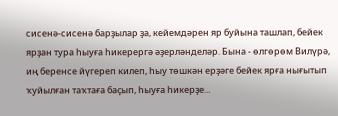сисенә-сисенә барҙылар ҙа, кейемдәрен яр буйына ташлап, бейек ярҙан тура һыуға һикерергә әҙерләнделәр. Бына - өлгөрөм Вилүрә, иң беренсе йүгереп килеп, һыу төшкән ерҙәге бейек ярға нығытып ҡуйылған таҡтаға баҫып, һыуға һикерҙе...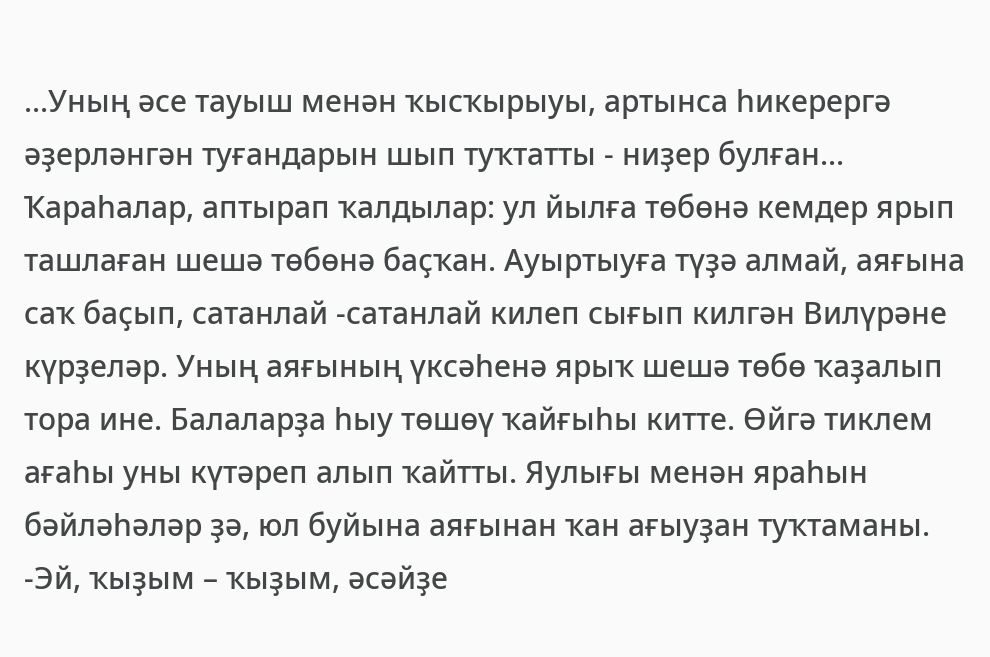...Уның әсе тауыш менән ҡысҡырыуы, артынса һикерергә әҙерләнгән туғандарын шып туҡтатты - ниҙер булған...
Ҡараһалар, аптырап ҡалдылар: ул йылға төбөнә кемдер ярып ташлаған шешә төбөнә баҫҡан. Ауыртыуға түҙә алмай, аяғына саҡ баҫып, сатанлай -сатанлай килеп сығып килгән Вилүрәне күрҙеләр. Уның аяғының үксәһенә ярыҡ шешә төбө ҡаҙалып тора ине. Балаларҙа һыу төшөү ҡайғыһы китте. Өйгә тиклем ағаһы уны күтәреп алып ҡайтты. Яулығы менән яраһын бәйләһәләр ҙә, юл буйына аяғынан ҡан ағыуҙан туҡтаманы.
-Эй, ҡыҙым – ҡыҙым, әсәйҙе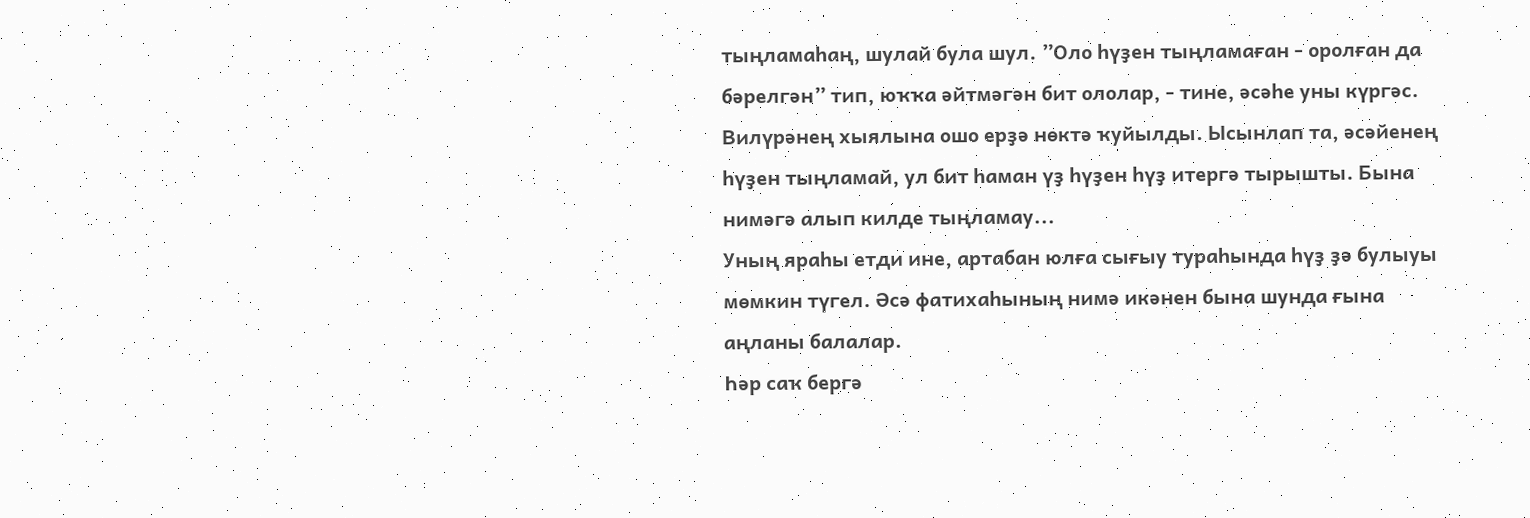тыңламаһаң, шулай була шул. ”Оло һүҙен тыңламаған - оролған да бәрелгән” тип, юҡҡа әйтмәгән бит ололар, - тине, әсәһе уны күргәс.
Вилүрәнең хыялына ошо ерҙә нөктә ҡуйылды. Ысынлап та, әсәйенең һүҙен тыңламай, ул бит һаман үҙ һүҙен һүҙ итергә тырышты. Бына нимәгә алып килде тыңламау...
Уның яраһы етди ине, артабан юлға сығыу тураһында һүҙ ҙә булыуы мөмкин түгел. Әсә фатихаһының нимә икәнен бына шунда ғына аңланы балалар.
Һәр саҡ бергә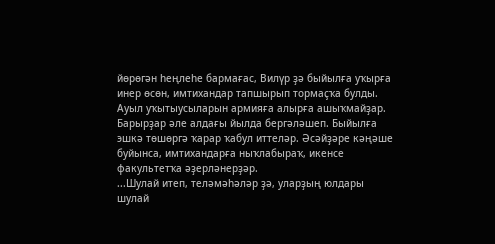йөрөгән һеңлеһе бармағас, Вилүр ҙә быйылға уҡырға инер өсөн, имтихандар тапшырып тормаҫҡа булды. Ауыл уҡытыусыларын армияға алырға ашыҡмайҙар. Барырҙар әле алдағы йылда бергәләшеп. Быйылға эшкә төшөргә ҡарар ҡабул иттеләр. Әсәйҙәре кәңәше буйынса, имтихандарға ныҡлабыраҡ, икенсе факультетҡа әҙерләнерҙәр.
...Шулай итеп, теләмәһәләр ҙә, уларҙың юлдары шулай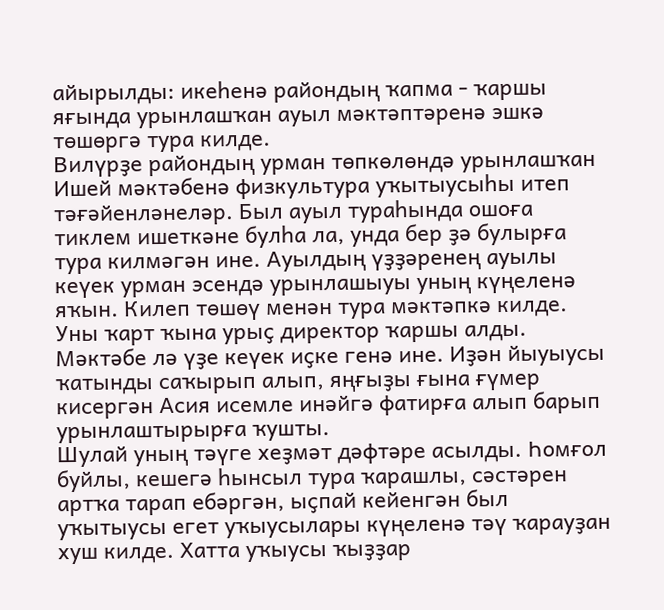айырылды: икеһенә райондың ҡапма - ҡаршы яғында урынлашҡан ауыл мәктәптәренә эшкә төшөргә тура килде.
Вилүрҙе райондың урман төпкөлөндә урынлашҡан Ишей мәктәбенә физкультура уҡытыусыһы итеп тәғәйенләнеләр. Был ауыл тураһында ошоға тиклем ишеткәне булһа ла, унда бер ҙә булырға тура килмәгән ине. Ауылдың үҙҙәренең ауылы кеүек урман эсендә урынлашыуы уның күңеленә яҡын. Килеп төшөү менән тура мәктәпкә килде. Уны ҡарт ҡына урыҫ директор ҡаршы алды. Мәктәбе лә үҙе кеүек иҫке генә ине. Иҙән йыуыусы ҡатынды саҡырып алып, яңғыҙы ғына ғүмер кисергән Асия исемле инәйгә фатирға алып барып урынлаштырырға ҡушты.
Шулай уның тәүге хеҙмәт дәфтәре асылды. Һомғол буйлы, кешегә һынсыл тура ҡарашлы, сәстәрен артҡа тарап ебәргән, ыҫпай кейенгән был уҡытыусы егет уҡыусылары күңеленә тәү ҡарауҙан хуш килде. Хатта уҡыусы ҡыҙҙар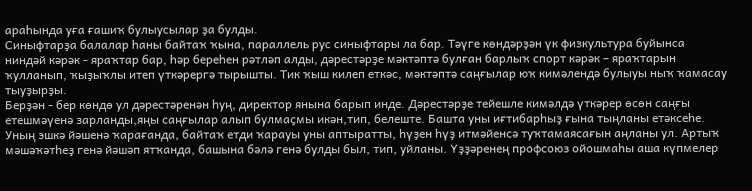араһында уға ғашиҡ булыусылар ҙа булды.
Синыфтарҙа балалар һаны байтаҡ ҡына, параллель рус синыфтары ла бар. Тәүге көндәрҙән үк физкультура буйынса ниндәй кәрәк - яраҡтар бар, һәр береһен рәтләп алды, дәрестәрҙе мәктәптә булған барлыҡ спорт кәрәк – яраҡтарын ҡулланып, ҡыҙыҡлы итеп үткәрергә тырышты. Тик ҡыш килеп еткәс, мәктәптә саңғылар юҡ кимәлендә булыуы ныҡ ҡамасау тыуҙырҙы.
Берҙән - бер көндө ул дәрестәренән һуң, директор янына барып инде. Дәрестәрҙе тейешле кимәлдә үткәрер өсөн саңғы етешмәүенә зарланды,яңы саңғылар алып булмаҫмы икән,тип, белеште. Башта уны иғтибарһыҙ ғына тыңланы етәксеһе. Уның эшкә йәшенә ҡарағанда, байтаҡ етди ҡарауы уны аптыратты, һүҙен һүҙ итмәйенсә туҡтамаясағын аңланы ул. Артыҡ мәшәҡәтһеҙ генә йәшәп ятҡанда, башына бәлә генә булды был, тип, уйланы. Үҙҙәренең профсоюз ойошмаһы аша күпмелер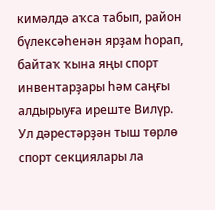кимәлдә аҡса табып, район бүлексәһенән ярҙам һорап, байтаҡ ҡына яңы спорт инвентарҙары һәм саңғы алдырыуға иреште Вилүр. Ул дәрестәрҙән тыш төрлө спорт секциялары ла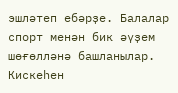эшләтеп ебәрҙе. Балалар спорт менән бик әүҙем шөғөлләнә башланылар. Кискеһен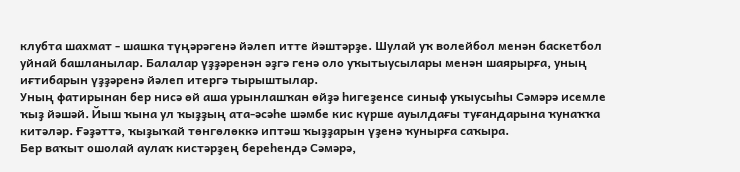клубта шахмат - шашка түңәрәгенә йәлеп итте йәштәрҙе. Шулай уҡ волейбол менән баскетбол уйнай башланылар. Балалар үҙҙәренән әҙгә генә оло уҡытыусылары менән шаярырға, уның иғтибарын үҙҙәренә йәлеп итергә тырыштылар.
Уның фатирынан бер нисә өй аша урынлашҡан өйҙә һигеҙенсе синыф уҡыусыһы Сәмәрә исемле ҡыҙ йәшәй. Йыш ҡына ул ҡыҙҙың ата-әсәһе шәмбе кис күрше ауылдағы туғандарына ҡунаҡҡа китәләр. Ғәҙәттә, ҡыҙыҡай төнгөлөккә иптәш ҡыҙҙарын үҙенә ҡунырға саҡыра.
Бер ваҡыт ошолай аулаҡ кистәрҙең береһендә Сәмәрә,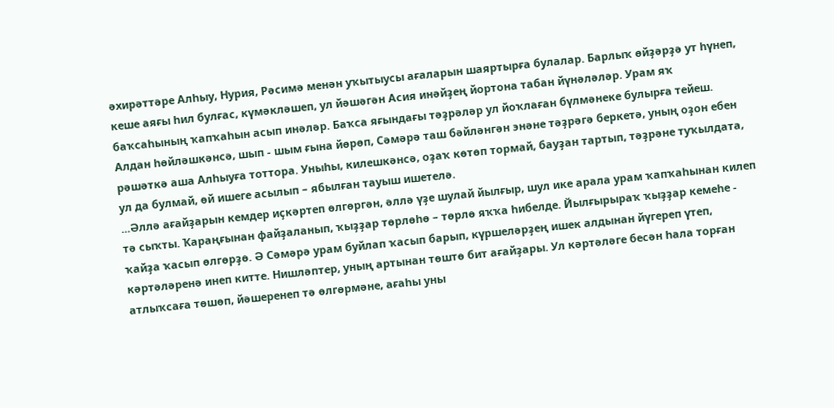әхирәттәре Алһыу, Нурия, Рәсимә менән уҡытыусы ағаларын шаяртырға булалар. Барлыҡ өйҙәрҙә ут һүнеп, кеше аяғы һил булғас, күмәкләшеп, ул йәшәгән Асия инәйҙең йортона табан йүнәләләр. Урам яҡ баҡсаһының ҡапҡаһын асып инәләр. Баҡса яғындағы тәҙрәләр ул йоҡлаған бүлмәнеке булырға тейеш. Алдан һөйләшкәнсә, шып - шым ғына йөрөп, Сәмәрә таш бәйләнгән энәне тәҙрәгә беркетә, уның оҙон ебен рәшәткә аша Алһыуға тоттора. Уныһы, килешкәнсә, оҙаҡ көтөп тормай, бауҙан тартып, тәҙрәне туҡылдата, ул да булмай, өй ишеге асылып – ябылған тауыш ишетелә.
...Әллә ағайҙарын кемдер иҫкәртеп өлгөргән, әллә үҙе шулай йылғыр, шул ике арала урам ҡапҡаһынан килеп тә сыҡты. Ҡараңғынан файҙаланып, ҡыҙҙар төрлөһө – төрлө яҡҡа һибелде. Йылғырыраҡ ҡыҙҙар кемеһе - ҡайҙа ҡасып өлгөрҙө. Ә Сәмәрә урам буйлап ҡасып барып, күршеләрҙең ишек алдынан йүгереп үтеп, кәртәләренә инеп китте. Нишләптер, уның артынан төштө бит ағайҙары. Ул кәртәләге бесән һала торған атлыҡсаға төшөп, йәшеренеп тә өлгөрмәне, ағаһы уны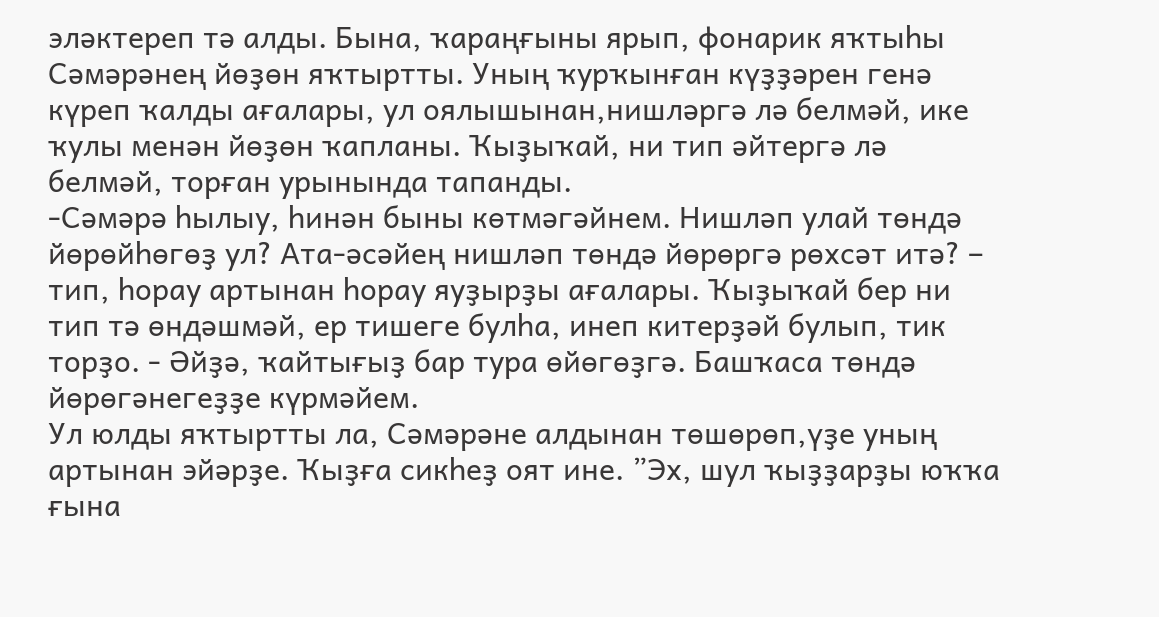эләктереп тә алды. Бына, ҡараңғыны ярып, фонарик яҡтыһы Сәмәрәнең йөҙөн яҡтыртты. Уның ҡурҡынған күҙҙәрен генә күреп ҡалды ағалары, ул оялышынан,нишләргә лә белмәй, ике ҡулы менән йөҙөн ҡапланы. Ҡыҙыҡай, ни тип әйтергә лә белмәй, торған урынында тапанды.
-Сәмәрә һылыу, һинән быны көтмәгәйнем. Нишләп улай төндә йөрөйһөгөҙ ул? Ата-әсәйең нишләп төндә йөрөргә рөхсәт итә? – тип, һорау артынан һорау яуҙырҙы ағалары. Ҡыҙыҡай бер ни тип тә өндәшмәй, ер тишеге булһа, инеп китерҙәй булып, тик торҙо. - Әйҙә, ҡайтығыҙ бар тура өйөгөҙгә. Башҡаса төндә йөрөгәнегеҙҙе күрмәйем.
Ул юлды яҡтыртты ла, Сәмәрәне алдынан төшөрөп,үҙе уның артынан эйәрҙе. Ҡыҙға сикһеҙ оят ине. ”Эх, шул ҡыҙҙарҙы юҡҡа ғына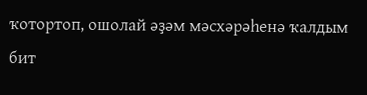ҡотортоп, ошолай әҙәм мәсхәрәһенә ҡалдым бит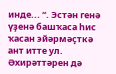инде... “. Эстән генә үҙенә башҡаса һис ҡасан эйәрмәҫткә ант итте ул. Әхирәттәрен дә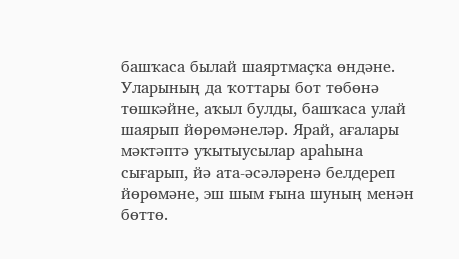башҡаса былай шаяртмаҫҡа өндәне. Уларының да ҡоттары бот төбөнә төшкәйне, аҡыл булды, башҡаса улай шаярып йөрөмәнеләр. Ярай, ағалары мәктәптә уҡытыусылар араһына сығарып, йә ата-әсәләренә белдереп йөрөмәне, эш шым ғына шуның менән бөттө.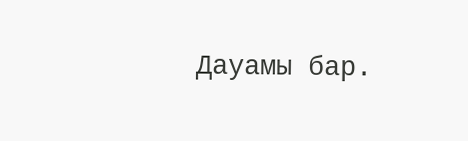Дауамы бар.